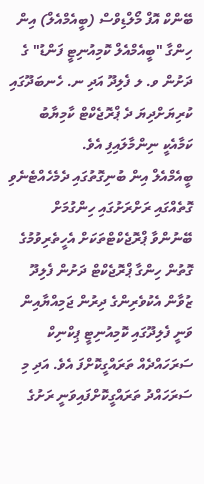ބޭންކް އޮފް މޯލްޑިވްސް (ބީއެމްއެލް) އިން ހިންގާ "ބީއެމްއެލް ކޮމިއުނިޓީ ފަންޑު" ގެ ދަށުން ވ. ލ ފެލިދޫ އަދި ނ. ހެނބަދޫގައި ކުރިޔަށްދިޔަ ދެ ޕްރޮޖެކްޓް ކާމިޔާބު ކަމާއެކީ ނިންމާލައިފި އެވެ.
ބީއެމްއެލް އިން ބުނިގޮތުގައި ދެމެހެއްޓެނެވި ގޮތެއްގައި ރަށްރަށުގައި ހިންގުމަށް ބޭނުންވާ ޕްރޮޖެކްޓްތަކަށް އެހީތެރިވުމުގެ ގޮތުން ހިންގާ ޕްރޮޖެކްޓް ދަށުން ފެލިދޫ ޒުވާން އެކުވެރިންގެ ދިރުން ޖަމިއްޔާއިން ވަނީ ފެލިދޫގައި ކޮމިއުނިޓީ ޕިކްނިކް ސަރަހައްދެއް ތަރައްގީކޮށްފަ އެވެ. އަދި މި ސަރަހައްދު ތަރައްގީކޮށްފައިވަނީ ރަށުގެ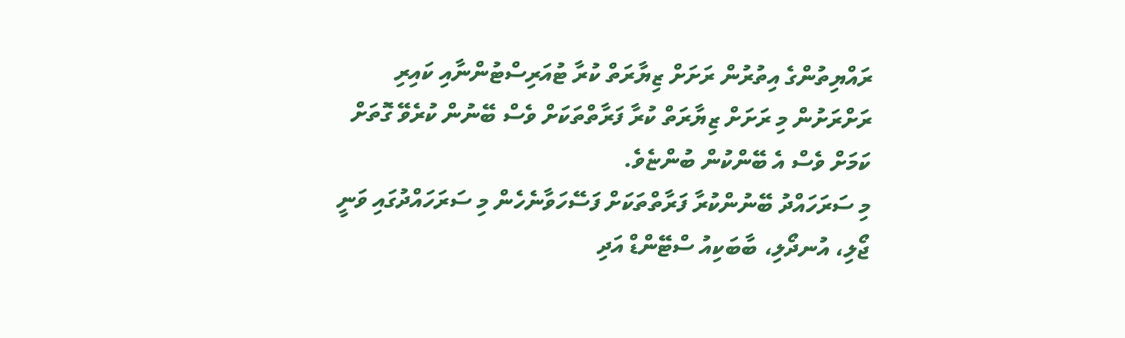ރައްޔިތުންގެ އިތުރުން ރަށަށް ޒިޔާރަތް ކުރާ ޓުއަރިސްޓުންނާއި ކައިރި ރަށްރަށުން މި ރަށަށް ޒިޔާރަތް ކުރާ ފަރާތްތަކަށް ވެސް ބޭނުން ކުރެވޭ ގޮތަށް ކަމަށް ވެސް އެ ބޭންކުން ބުންޏެވެ.
މި ސަރަހައްދު ބޭނުންކުރާ ފަރާތްތަކަށް ފަސޭހަވާނެހެން މި ސަރަހައްދުގައި ވަނީ ޖޯލި، އުނދޯލި، ބާބަކިއު ސްޓޭންޑް އަދި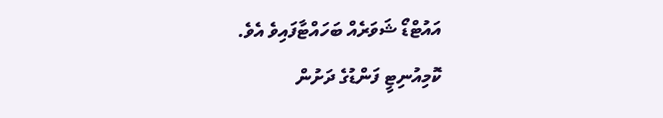އައުޓްޑޯ ޝަވަރެއް ބަހައްޓާފައިވެ އެވެ.
ކޮމިއުނިޓީ ފަންޑުގެ ދަށުން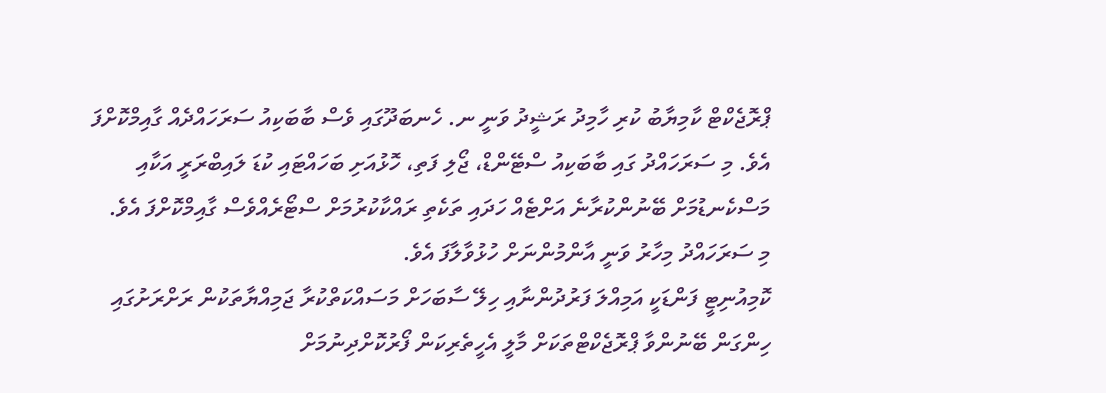ޕްރޮޖެކްޓް ކާމިޔާބު ކުރި ހާމިދު ރަޝީދު ވަނީ ނ. ހެނބަދޫގައި ވެސް ބާބަކިއު ސަރަހައްދެއް ގާއިމްކޮށްފަ އެވެ. މި ސަރަހައްދު ގައި ބާބަކިއު ސްޓޭންޑް، ޖޯލި ފަތި، ހޮޅުއަށި ބަހައްޓައި ކުޑަ ލައިބްރަރީ އަކާއި މަސްކެނޑުމަށް ބޭނުންކުރާނެ އަށްޓެއް ހަދައި ތަކެތި ރައްކާކުރުމަށް ސްޓޯރެއްވެސް ގާއިމްކޮށްފަ އެވެ.
މި ސަރަހައްދު މިހާރު ވަނީ އާންމުންނަށް ހުޅުވާލާފަ އެވެ.
ކޮމިއުނިޓީ ފަންޑަކީ އަމިއްލަ ފަރުދުންނާއި ހިލޭ ސާބަހަށް މަސައްކަތްކުރާ ޖަމިއްޔާތަކުން ރަށްރަށުގައި ހިންގަން ބޭނުންވާ ޕްރޮޖެކްޓްތަކަށް މާލީ އެހީތެރިކަން ފޯރުކޮށްދިނުމަށް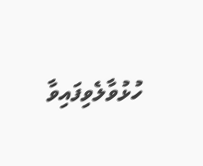ހުޅުވާލެވިފައިވާ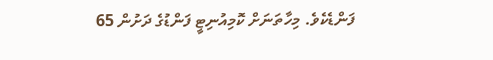ފަންޑެކެވެ. މިހާތަނަށް ކޮމިއުނިޓީ ފަންޑުގެ ދަށުން 65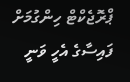ޕްރޮޖެކްޓް ހިންގުމަށް ފައިސާގެ އެހީ ވަނީ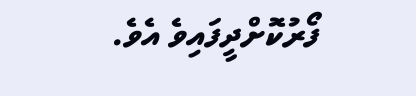ފޯރުކޮށްދީފައިވެ އެވެ.